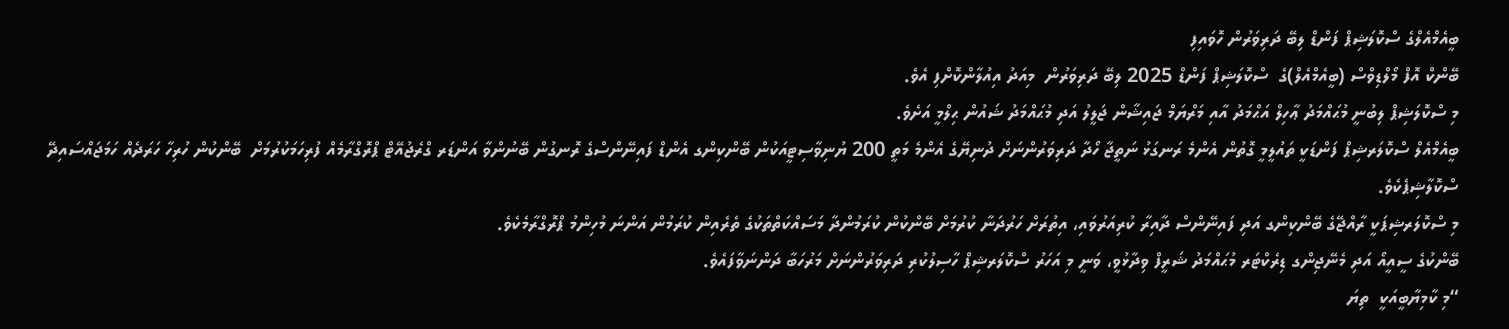ބީއެމްއެލްގެ ސްކޮލަޝިޕް ފަންޑް ލިބޭ ދަރިވަރުން ހޮވައިފި
ބޭންކް އޮފް މޯލްޑިވްސް (ބީއެމްއެލް)ގެ  ސްކޮލަޝިޕް ފަންޑް 2025 ލިބޭ ދަރިވަރުން  މިއަދު އިއުލާންކޮށްފި އެވެ.
މި ސްކޮލަޝިޕް ލިބުނީ މުޙައްމަދު ޢާހިލް އަޙްމަދު އާއި މަރްޔަމް ޖައިޝާން ޖަލީލު އަދި މުޙައްމަދު ޝައުން ޙިލްމީ އަށެވެ.
ބީއެމްއެލް ސްކޮލަރޝިޕް ފަންޑަކީ ތައުލީމީ ގޮތުން އެންމެ ރަނގަޅު ނަތީޖާ ހޯދާ ދަރިވަރުންނަށް ދުނިޔޭގެ އެންމެ މަތީ 200 ޔުނިވާސިޓީއަކުން ބޭންކިންގ އެންޑް ފައިނޭންސްގެ ރޮނގުން ބޭނުންވާ އަންޑަރ ގްރެޖުއޭޓް ޕްރޮގްރާމެއް ފުރިހަމަކުރުމަށް  ބޭންކުން ހުރިހާ ހަރަދެއް ހަމަޖައްސައިދޭ ސްކޮލާޝިޕެކެވެ.
މި ސްކޮލަރޝިޕަކީ ރާއްޖޭގެ ބޭންކިންގ އަދި ފައިނޭންސް ދާއިރާ ކުރިއަރުވައި، އިތުރަށް ހަރުދަނާ ކުރުމަށް ބޭންކުން ކުރަމުންދާ މަސައްކަތްތަކުގެ ތެރެއިން ކުރަމުން އަންނަ މުހިންމު ޕްރޮގްރާމެކެވެ.
ބޭންކުގެ ސީއީއޯ އަދި މެނޭޖިންގ ޑިރެކްޓަރ މުޙައްމަދު ޝަރީފް ވިދާޅުވީ، ވަނީ މި އަހަރު ސްކޮލަރޝިޕް ހާސިލުކުރި ދަރިވަރުންނަށް މަރުހަބާ ދަންނަވާފައެވެ.
“މި ކާމިޔާބީއަކީ  ތިޔަ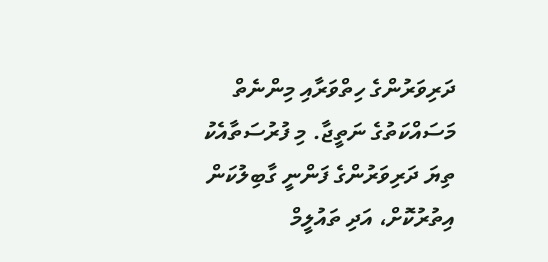ދަރިވަރުންގެ ހިތްވަރާއި މިންނެތް މަސައްކަތުގެ ނަތީޖާ. މި ފުރުސަތާއެކު  ތިޔަ ދަރިވަރުންގެ ފަންނީ ގާބިލުކަން އިތުރުކޮށް، އަދި ތައުލީމް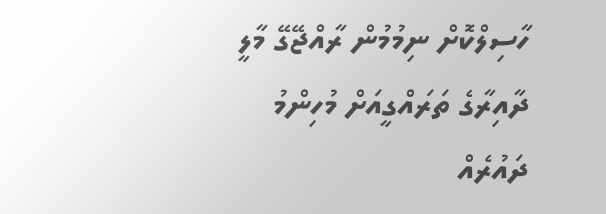ހާސިލްކޮށް ނިމުމުން ރާއްޖޭގޭ މާލީ ދާއިރާގެ ތަރައްގީއަށް މުހިންމު ދައުރެއް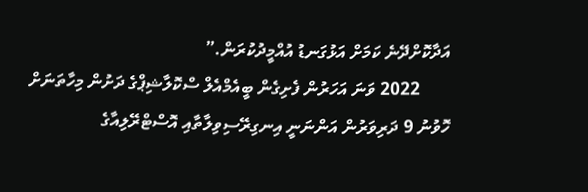އަދާކޮށްދޭނެ ކަމަށް އަޅުގަނޑު އުއްމީދުކުރަން.”
       2022 ވަނަ އަހަރުން ފެށިގެން ބީއެމްއެލް ސްކޮލާޝިޕްގެ ދަށުން މިހާތަނަށް ހޮވުނު 9 ދަރިވަރުން އަންނަނީ އިނގިރޭސިވިލާތާއި އޮސްޓްރޭލިއާގެ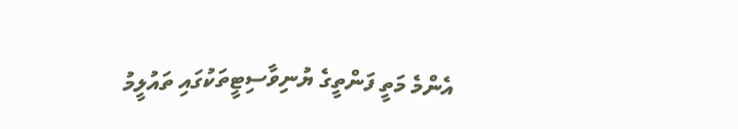އެންމެ މަތީ ފަންތީގެ ޔުނިވާސިޓީތަކުގައި ތައުލީމު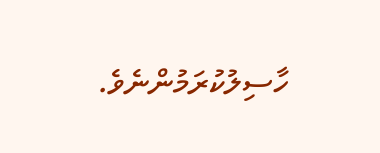ހާސިލުކުރަމުންނެވެ.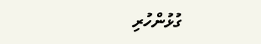ގުޅުންހުރި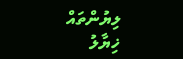ލިޔުންތައް
ޚިޔާލު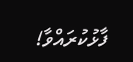ފާޅުކުރައްވާ!